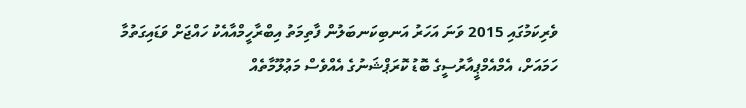ވެރިކަމުގައި 2015 ވަނަ އަހަރު އަނބިކަނބަލުން ފާތިމަތު އިބްރާހީމްއާއެކު ހައްޖަށް ވަޑައިގަތުމާ ހަމައަށް، އެމްއެމްޕީއާރުސީގެ ބޮޑު ކޮރަޕްޝަނުގެ އެއްވެސް މަޢުލޫމާތެއް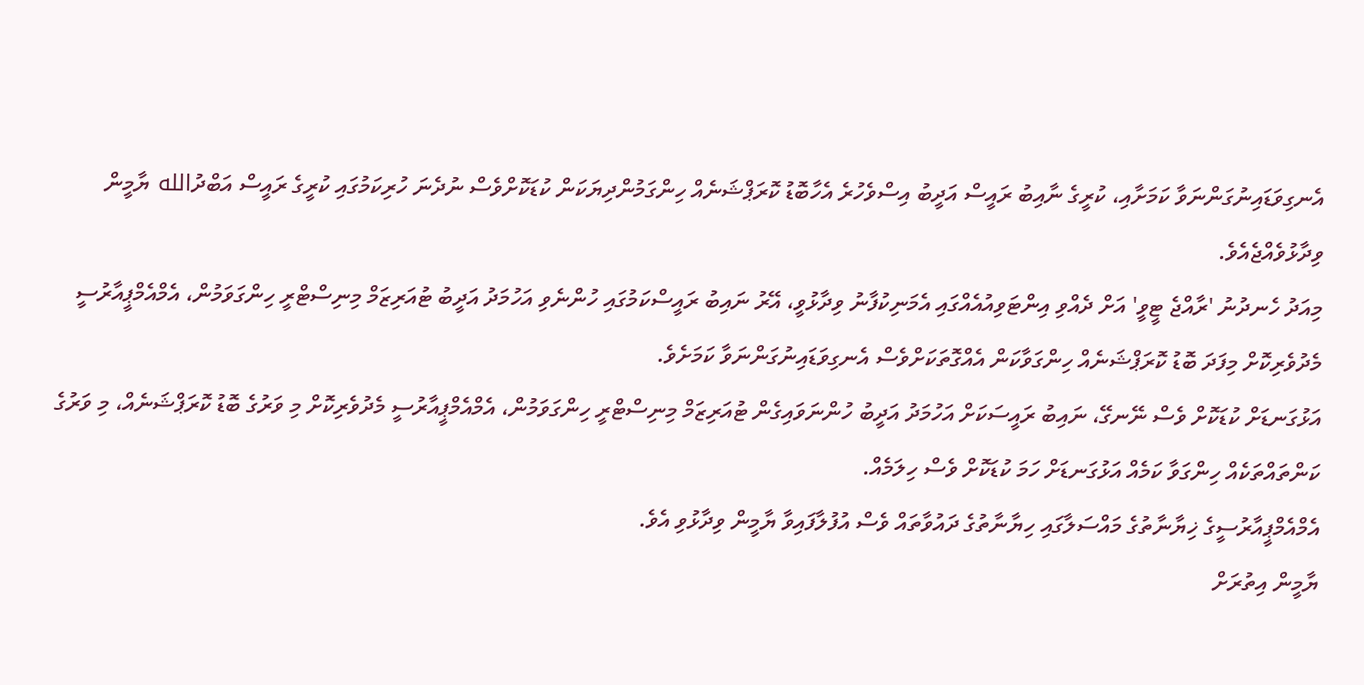އެނގިވަޑައިނުގަންނަވާ ކަމަށާއި، ކުރީގެ ނާއިބު ރައީސް އަދީބު އިސްވެހުރެ އެހާބޮޑު ކޮރަޕްޝަނެއް ހިންގަމުންދިޔަކަން ކުޑަކޮށްވެސް ނުދެނަ ހުރިކަމުގައި ކުރީގެ ރައީސް އަބްދުالله ޔާމީން ވިދާޅުވެއްޖެއެވެ.
މިއަދު ހެނދުނު 'ރާއްޖެ ޓީވީ' އަށް ދެއްވި އިންޓަވިއުއެއްގައި އެމަނިކުފާނު ވިދާޅުވީ، އޭރު ނައިބު ރައީސްކަމުގައި ހުންނެވި އަހުމަދު އަދީބު ޓުއަރިޒަމް މިނިސްޓްރީ ހިންގަވަމުން، އެމްއެމްޕީއާރުސީ މެދުވެރިކޮށް މިފަދަ ބޮޑު ކޮރަޕްޝަނެއް ހިންގަވާކަން އެއްގޮތަކަށްވެސް އެނގިވަޑައިނުގަންނަވާ ކަމަށެވެ.
އަޅުގަނޑަށް ކުޑަކޮށް ވެސް ނޭނގޭ، ނައިބު ރައީސަކަށް އަހުމަދު އަދީބު ހުންނަވައިގެން ޓުއަރިޒަމް މިނިސްޓްރީ ހިންގަވަމުން، އެމްއެމްޕީއާރުސީ މެދުވެރިކޮށް މި ވަރުގެ ބޮޑު ކޮރަޕްޝަނެއް، މި ވަރުގެ ކަންތައްތަކެއް ހިންގަވާ ކަމެއް އަޅުގަނޑަށް ހަމަ ކުޑަކޮށް ވެސް ހިލަމެއް.
އެމްއެމްޕީއާރުސީގެ ޚިޔާނާތުގެ މައްސަލާގައި ހިޔާނާތުގެ ދައުވާތައް ވެސް އުފުލާފައިވާ ޔާމީން ވިދާޅުވި އެވެ.
ޔާމީން އިތުރަށް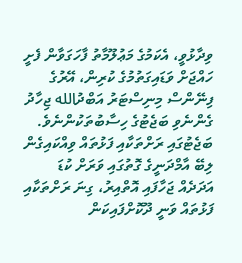ވިދާޅުވީ، އެކަމުގެ މަޢުލޫމާތު ފާހަގަވާން ފެށީ ހައްޖަށް ވަޑައިގަތުމުގެ ކުރިން، އޭރުގެ ފިނޭންސް މިނިސްޓަރު އަބްދުالله ޖިހާދު ގެންނެވި ބަޖެޓުގެ ހިސާބުތަކުންނެވެ. ބަޖެޓުގައި ރަށްތަކާއި ފަޅުތައް ވިއްކައިގެން ލިބޭ އާމްދަނީގެ ގޮތުގައި ވަރަށް ކުޑަ އަދަދެއް ޖަހާފައި އޮތްއިރު، ގިނަ ރަށްތަކާއި ފަޅުތައް ވަނީ ދޫކޮށްފައިކަން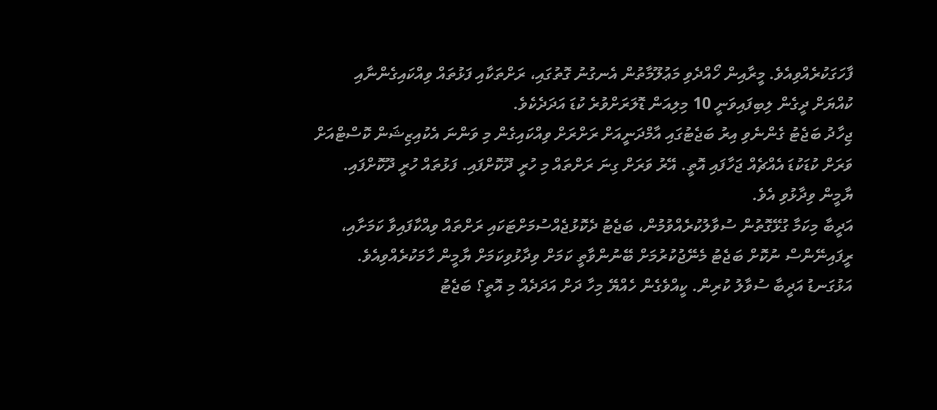ފާހަގަކުރެއްވިއެވެ. މީރާއިން ހޯއްދެވި މަޢުލޫމާތުން އެނގުނު ގޮތުގައި، ރަށްތަކާއި ފަޅުތައް ވިއްކައިގެންނާއި ކުއްޔަށް ދީގެން ލިބިފައިވަނީ 10 މިލިއަން ޑޮލަރަށްވުރެ ކުޑަ އަދަދެކެވެ.
ޖިހާދު ބަޖެޓު ގެންނެވި އިރު ބަޖެޓުގައި އާމްދަނީއަށް ރަށްރަށް ވިއްކައިގެން މި ވަންނަ އެކުއިޒިޝަން ކޮސްޓްއަށް ވަރަށް ކުޑަކުޑަ އެއްޗެއް ޖަހާފައި އޮތީ. އޭރު ވަރަށް ގިނަ ރަށްތައް މި ހުރީ ދޫކޮށްފައި. ފަޅުތައް ހުރީ ދޫކޮށްފައި.
ޔާމީން ވިދާޅުވި އެވެ.
އަދީބާ މިކަމާ ގުޅޭގޮތުން ސުވާލުކުރެއްވުމުން، ބަޖެޓު ދެކޮޅުޖެއްސުމަށްޓަކައި ރަށްތައް ވިއްކާފައިވާ ކަމަށާއި، ރީފައިނޭންސް ނުކޮށް ބަޖެޓު މެނޭޖުކުރުމަށް ބޭނުންވާތީ ކަމަށް ވިދާޅުވިކަމަށް ޔާމީން ހާމަކުރެއްވިއެވެ.
އަޅުގަނޑު އަދީބާ ސުވާލު ކުރިން. ކީއްވެގެން ހެއްޔޭ މިހާ ދަށް އަދަދެއް މި އޮތީ؟ ބަޖެޓު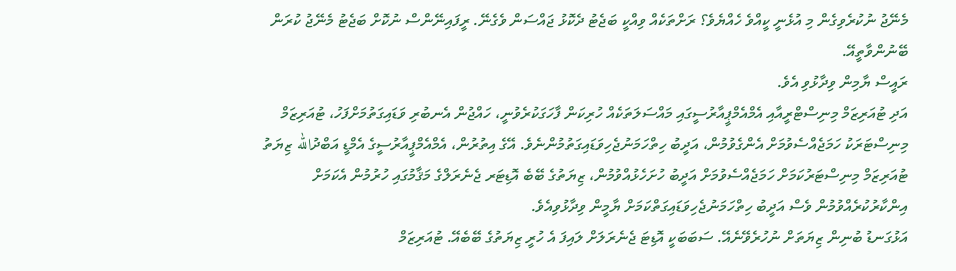މެނޭޖު ނުކުރެވިގެން މި އުޅެނީ ކީއްވެ ހެއްޔެވެ؟ ރަށްތަކެއް ވިއްކީ ބަޖެޓު ދެކޮޅު ޖައްސަން ވެގެނޭ. ރީފައިނޭންސް ނުކޮށް ބަޖެޓު މެނޭޖު ކުރަން ބޭނުންވާތީއޭ.
ރައީސް ޔާމިން ވިދާޅުވި އެވެ.
އަދި ޓުއަރިޒަމް މިނިސްޓްރީއާއި އެމްއެމްޕީއާރުސީގައި މައްސަލަތަކެއް ހުރިކަން ފާހަގަކުރެވުނީ، ހައްޖުން އެނބުރި ވަޑައިގަތުމަށްފަހު، ޓުއަރިޒަމް މިނިސްޓަރަކު ހަމަޖެއްސެވުމަށް އެންގެވުމުން، އަދީބު ހިތްހަމަނުޖެހިވަޑައިގަތުމުންނެވެ. އޭގެ އިތުރުން، އެމްއެމްޕީއާރުސީގެ އެމްޑީ އަބްދުالله ޒިޔަތު ޓުއަރިޒަމް މިނިސްޓަރުކަމަށް ހަމަޖެއްސެވުމަށް އަދީބު ހުށަހެޅުއްވުމުން، ޒިޔަތުގެ ބޭބެ އޮޑިޓަރ ޖެނެރަލްގެ މަޤާމުގައި ހުރުމުން އެކަމަށް އިންކާރުކުރެއްވުމުން ވެސް އަދީބު ހިތްހަމަނުޖެހިވަޑައިގަތްކަމަށް ޔާމީން ވިދާޅުވިއެވެ.
އަޅުގަނޑު ބުނިން ޒިޔަތަށް ނުހުރެވޭނެއޭ. ސަބަބަކީ އޮޑިޓަ ޖެނެރަލަށް ލައިފަ އެ ހުރީ ޒިޔަތުގެ ބޭބެއޭ. ޓުއަރިޒަމް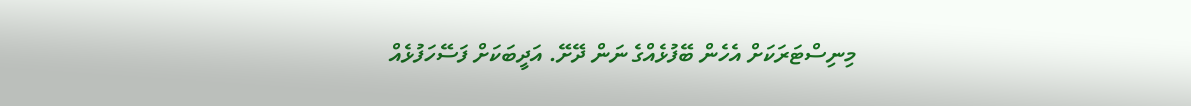މިނިސްޓަރަކަށް އެހެން ބޭފުޅެއްގެ ނަން ދޭށޭ. އަދީބަކަށް ފަސޭހަފުޅެއް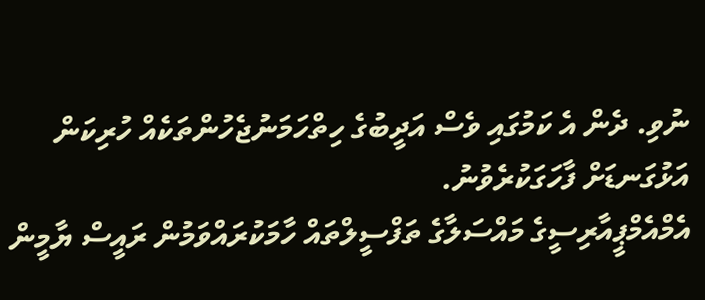ނުވި. ދެން އެ ކަމުގައި ވެސް އަދީބުގެ ހިތްހަމަނުޖެހުންތަކެއް ހުރިކަން އަޅުގަނޑަށް ފާހަގަކުރެވުނު.
އެމްއެމްޕީއާރިސީގެ މައްސަލާގެ ތަފްސީލްތައް ހާމަކުރައްވަމުން ރައީސް ޔާމީން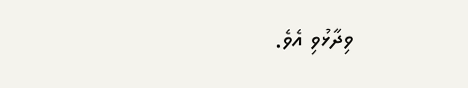ވިދާޅުވި އެވެ.